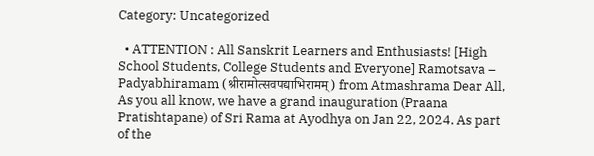Category: Uncategorized

  • ATTENTION : All Sanskrit Learners and Enthusiasts! [High School Students, College Students and Everyone] Ramotsava – Padyabhiramam (श्रीरामोत्सवपद्याभिरामम्) from Atmashrama Dear All, As you all know, we have a grand inauguration (Praana Pratishtapane) of Sri Rama at Ayodhya on Jan 22, 2024. As part of the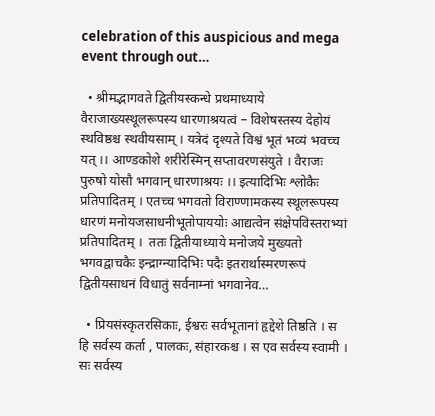celebration of this auspicious and mega event through out…

  • श्रीमद्भागवते द्वितीयस्कन्धे प्रथमाध्याये वैराजाख्यस्थूलरूपस्य धारणाश्रयत्वं – विशेषस्तस्य देहोयं स्थविष्ठश्च स्थवीयसाम् । यत्रेदं दृश्यते विश्वं भूतं भव्यं भवच्च यत् ।। आण्डकोशे शरीरेस्मिन् सप्तावरणसंयुते । वैराजः पुरुषो योसौ भगवान् धारणाश्रयः ।। इत्यादिभिः श्लोकैः प्रतिपादितम् । एतच्च भगवतो विराण्णामकस्य स्थूलरूपस्य धारणं मनोयजसाधनीभूतोपाययोः आद्यत्वेन संक्षेपविस्तराभ्यां प्रतिपादितम् ।  ततः द्वितीयाध्याये मनोजये मुख्यतो भगवद्वाचकैः इन्द्राग्न्यादिभिः पदैः इतरार्थास्मरणरूपं द्वितीयसाधनं विधातुं सर्वनाम्नां भगवानेव…

  • प्रियसंस्कृतरसिकाः, ईश्वरः सर्वभूतानां हृद्देशे तिष्ठति । स हि सर्वस्य कर्ता , पालकः, संहारकश्च । स एव सर्वस्य स्वामी । सः सर्वस्य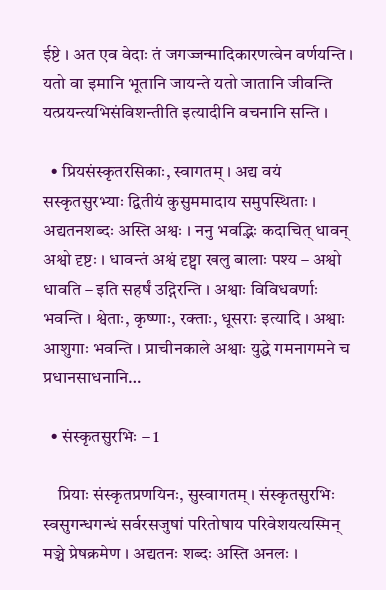ईष्टे । अत एव वेदाः तं जगज्जन्मादिकारणत्वेन वर्णयन्ति । यतो वा इमानि भूतानि जायन्ते यतो जातानि जीवन्ति यत्प्रयन्त्यभिसंविशन्तीति इत्यादीनि वचनानि सन्ति ।

  • प्रियसंस्कृतरसिकाः, स्वागतम् । अद्य वयं सस्कृतसुरभ्याः द्वितीयं कुसुममादाय समुपस्थिताः । अद्यतनशब्दः अस्ति अश्वः । ननु भवद्भिः कदाचित् धावन् अश्वो दृष्टः । धावन्तं अश्वं दृष्ट्वा खलु बालाः पश्य – अश्वो धावति – इति सहर्षं उद्गिरन्ति । अश्वाः विविधवर्णाः भवन्ति । श्वेताः, कृष्णाः, रक्ताः, धूसराः इत्यादि । अश्वाः आशुगाः भवन्ति । प्राचीनकाले अश्वाः युद्धे गमनागमने च प्रधानसाधनानि…

  • संस्कृतसुरभिः – 1

    प्रियाः संस्कृतप्रणयिनः, सुस्वागतम् । संस्कृतसुरभिः स्वसुगन्धगन्धं सर्वरसजुषां परितोषाय परिवेशयत्यस्मिन् मञ्चे प्रेषक्रमेण । अद्यतनः शब्दः अस्ति अनलः ।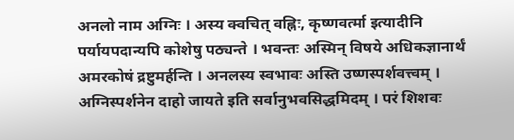अनलो नाम अग्निः । अस्य क्वचित् वह्निः, कृष्णवर्त्मा इत्यादीनि पर्यायपदान्यपि कोशेषु पठ्यन्ते । भवन्तः अस्मिन् विषये अधिकज्ञानार्थं अमरकोषं द्रष्टुमर्हन्ति । अनलस्य स्वभावः अस्ति उष्णस्पर्शवत्त्वम् । अग्निस्पर्शनेन दाहो जायते इति सर्वानुभवसिद्धमिदम् । परं शिशवः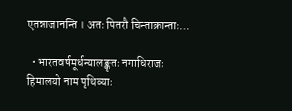एतन्नाजानन्ति । अतः पितरौ चिन्ताक्रान्ताः…

  • भारतवर्षमूर्धन्यालङ्कृतः नगाधिराजः हिमालयो नाम पृथिव्याः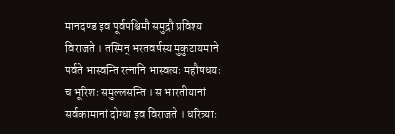मानदण्ड इव पूर्वपश्चिमौ समुद्रौ प्रविश्य विराजते । तस्मिन् भरतवर्षस्य मुकुटायमाने पर्वते भास्वन्ति रत्नानि भास्वत्यः महौषधयः च भूरिशः समुल्लसन्ति । स भारतीयानां सर्वकामानां दोग्धा इव विराजते । धरित्र्याः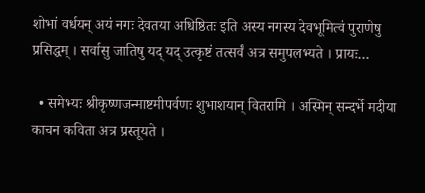शोभां वर्धयन् अयं नगः देवतया अधिष्ठितः इति अस्य नगस्य देवभूमित्वं पुराणेषु प्रसिद्धम् । सर्वासु जातिषु यद् यद् उत्कृष्टं तत्सर्वं अत्र समुपलभ्यते । प्रायः…

  • समेभ्यः श्रीकृष्णजन्माष्टमीपर्वणः शुभाशयान् वितरामि । अस्मिन् सन्दर्भे मदीया काचन कविता अत्र प्रस्तूयते ।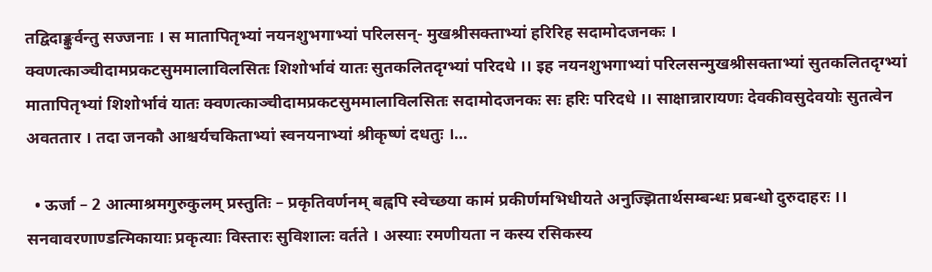तद्विदाङ्कुर्वन्तु सज्जनाः । स मातापितृभ्यां नयनशुभगाभ्यां परिलसन्- मुखश्रीसक्ताभ्यां हरिरिह सदामोदजनकः । क्वणत्काञ्चीदामप्रकटसुममालाविलसितः शिशोर्भावं यातः सुतकलितदृग्भ्यां परिदधे ।। इह नयनशुभगाभ्यां परिलसन्मुखश्रीसक्ताभ्यां सुतकलितदृग्भ्यां मातापितृभ्यां शिशोर्भावं यातः क्वणत्काञ्चीदामप्रकटसुममालाविलसितः सदामोदजनकः सः हरिः परिदधे ।। साक्षान्नारायणः देवकीवसुदेवयोः सुतत्वेन अवततार । तदा जनकौ आश्चर्यचकिताभ्यां स्वनयनाभ्यां श्रीकृष्णं दधतुः ।…

  • ऊर्जा – 2 आत्माश्रमगुरुकुलम् प्रस्तुतिः – प्रकृतिवर्णनम् बह्वपि स्वेच्छया कामं प्रकीर्णमभिधीयते अनुज्झितार्थसम्बन्धः प्रबन्धो दुरुदाहरः ।। सनवावरणाण्डत्मिकायाः प्रकृत्याः विस्तारः सुविशालः वर्तते । अस्याः रमणीयता न कस्य रसिकस्य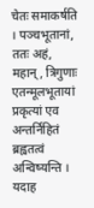चेतः समाकर्षति । पञ्चभूतानां, ततः अहं, महान्, त्रिगुणाः एतन्मूलभूतायां प्रकृत्यां एव अन्तर्निहितं ब्रह्वतत्वं अन्विष्यन्ति । यदाह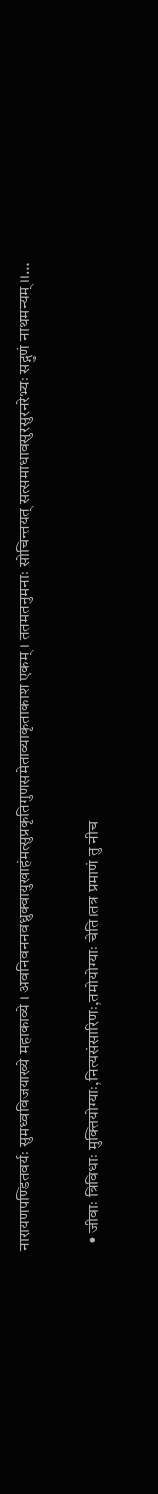नारायणपण्डितवर्यः सुमध्वविजयाख्ये महाकाव्ये । अवनिवननवध्रुक्वायुखाहंमत्सुप्रकृतिगुणसमेताव्याकृताकाश एकम् । ततमतनुमनाः सोचिन्तयत् सत्समाधावसुरसुरनरेभ्यः सद्गुणं नाथमन्यम् ।।…

  • जीवाः त्रिविधाः मुक्तियोग्याः,नित्यसंसारिणः,तमोयोग्याः चेति।तत्र प्रमाणं तु नीच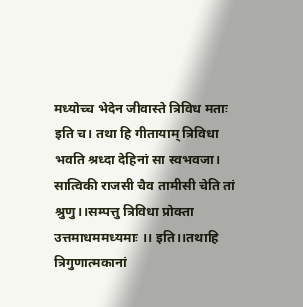मध्योच्च भेदेन जीवास्ते त्रिविध मताः इति च। तथा हि गीतायाम् त्रिविधा भवति श्रध्दा देहिनां सा स्वभवजा। सात्विकी राजसी चैव तामीसी चेति तां श्रुणु।।सम्पत्तु त्रिविधा प्रोक्ता उत्तमाधममध्यमाः ।। इति।।तथाहि त्रिगुणात्मकानां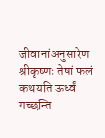जीवानांअनुसारेण  श्रीकृष्णः तेषां फलं कथयति ऊर्ध्वं गच्छन्ति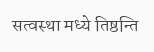सत्वस्था मध्ये तिष्ठन्ति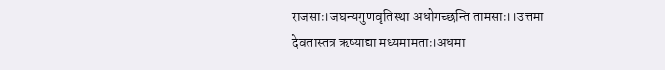राजसाः।जघन्यगुणवृतिस्था अधोगच्छन्ति तामसाः।।उत्तमा देवतास्तत्र ऋष्याद्या मध्यमामताः।अधमा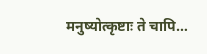मनुष्योत्कृष्टाः ते चापि…